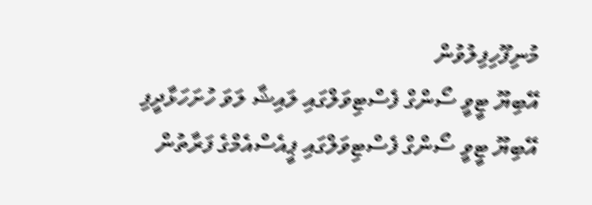މުނިފޫހިފިލުވުން
އޭބިޔޫ ޓީވީ ސޯންގް ފެސްޓިވަލްގައި ލައިޝާ ލަވަ ހުށަހަޅާދީފި
އޭބިޔޫ ޓީވީ ސޯންގް ފެސްޓިވަލްގައި ޕީއެސްއެމްގެ ފަރާތުން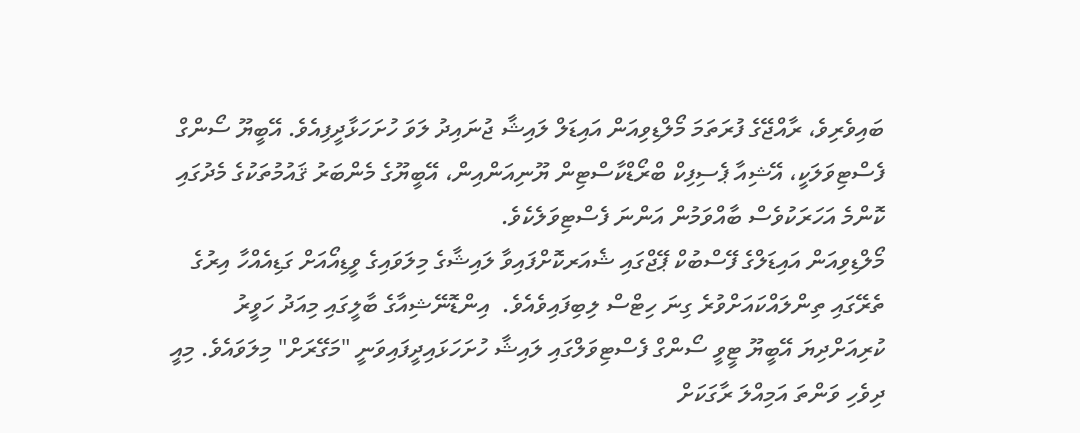ބައިވެރިވެ، ރާއްޖޭގެ ފުރަތަމަ މޯލްޑިވިއަން އައިޑަލް ލައިޝާ ޖުނައިދު ލަވަ ހުށަހަޅާދީފިއެވެ. އޭބީޔޫ ސޯންގް ފެސްޓިވަލަކީ، އޭޝިއާ ޕެސިފިކް ބްރޯޑްކާސްޓިން ޔޫނިއަންއިން، އޭބީޔޫގެ މެންބަރު ޤައުމުތަކުގެ މެދުގައި ކޮންމެ އަހަރަކުވެސް ބާއްވަމުން އަންނަ ފެސްޓިވަލެކެވެ.
މޯލްޑިވިއަން އައިޑަލްގެ ފޭސްބުކް ޕޭޖްގައި ޝެއަރކޮށްފައިވާ ލައިޝާގެ މިލަވައިގެ ވީޑިއޯއަށް ގަޑިއެއްހާ އިރުގެ ތެރޭގައި ތިންލައްކައަށްވުރެ ގިނަ ހިޓްސް ލިބިފައިވެއެވެ.  އިންޑޮނޭޝިއާގެ ބާލީގައި މިއަދު ހަވީރު ކުރިއަށްދިޔަ އޭބީޔޫ ޓީވީ ސޯންގް ފެސްޓިވަލްގައި ލައިޝާ ހުށަހަޅައިދީފައިވަނީ "މަގޭރަށް" މިލަވައެވެ. މިއީ ދިވެހި ވަންތަ އަމިއްލަ ރާގަކަށް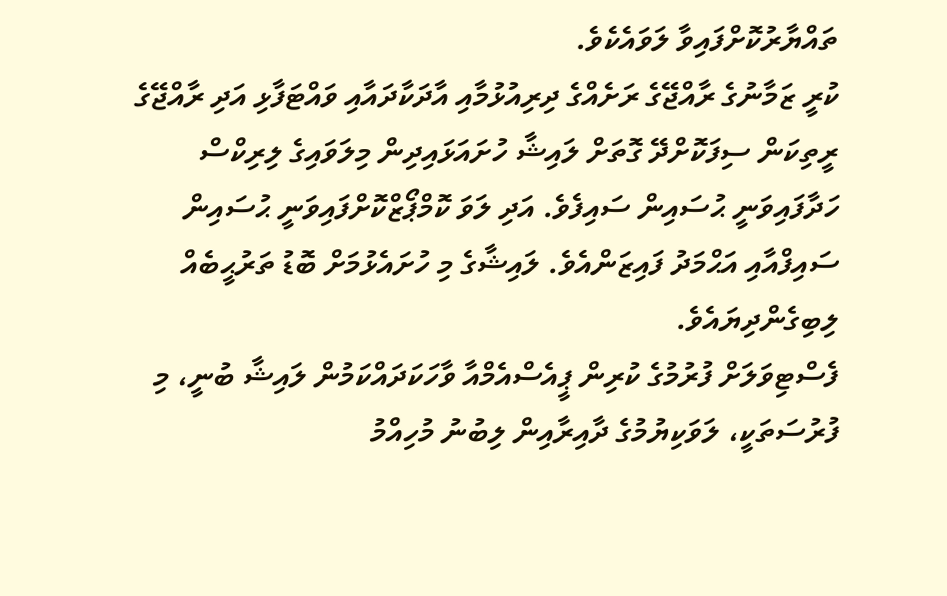ތައްޔާރުކޮށްފައިވާ ލަވައެކެވެ.
ކުރީ ޒަމާނުގެ ރާއްޖޭގެ ރަށެއްގެ ދިރިއުޅުމާއި އާދަކާދައާއި ވައްޓަފާޅި އަދި ރާއްޖޭގެ ރީތިކަން ސިފަކޮށްދޭ ގޮތަށް ލައިޝާ ހުށައަޅައިދިން މިލަވައިގެ ލިރިކްސް ހަދާފައިވަނީ ޙުސައިން ސައިފެވެ. އަދި ލަވަ ކޮމްޕޯޒްކޮށްފައިވަނީ ޙުސައިން ސައިފްއާއި އަޙްމަދު ފައިޒަންއެވެ. ލައިޝާގެ މި ހުށައެޅުމަށް ބޮޑު ތަރުޙީބެއް ލިބިގެންދިޔައެވެ.
ފެސްޓިވަލަށް ފުރުމުގެ ކުރިން ޕީއެސްއެމްއާ ވާހަކަދައްކަމުން ލައިޝާ ބުނީ، މި ފުރުސަތަކީ، ލަވަކިޔުމުގެ ދާއިރާއިން ލިބުނު މުހިއްމު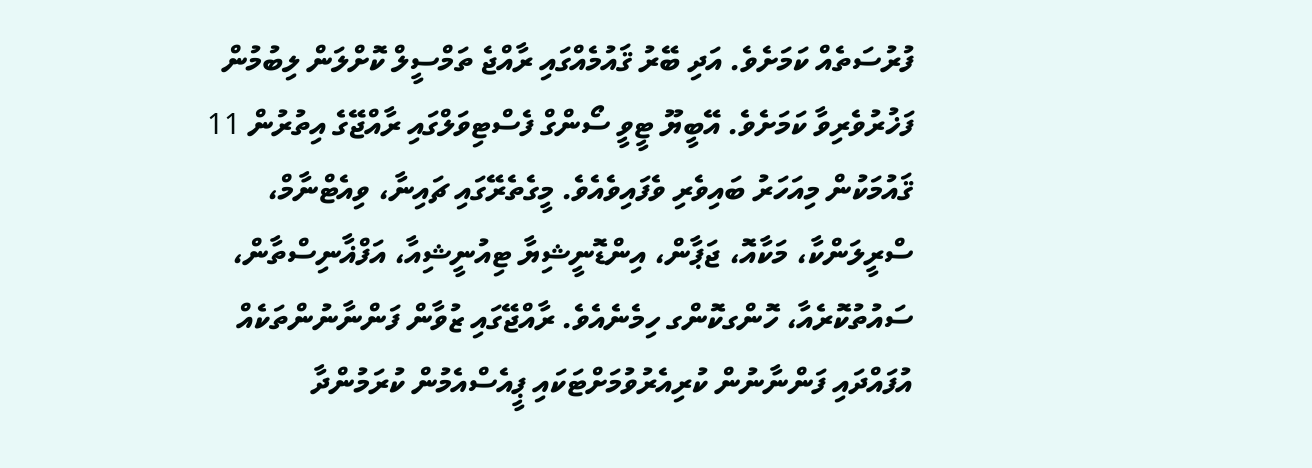ފުރުސަތެއް ކަމަށެވެ. އަދި ބޭރު ޤައުމެއްގައި ރާއްޖެ ތަމްސީލް ކޮށްލަން ލިބުމުން ފަޚުރުވެރިވާ ކަމަށެވެ. އޭބީޔޫ ޓީވީ ސޯންގް ފެސްޓިވަލްގައި ރާއްޖޭގެ އިތުރުން 11 ޤައުމަކުން މިއަހަރު ބައިވެރި ވެފައިވެއެވެ. މީގެތެރޭގައި ޗައިނާ، ވިއެޓްނާމް، ސްރީލަންކާ، މަކާއޮ، ޖަޕާން، އިންޑޮނީޝިޔާ ޓިއުނީޝިއާ، އަފްޣާނިސްތާން، ސައުތުކޮރެއާ، ހޮންގކޮންގ ހިމެނެއެވެ. ރާއްޖޭގައި ޒުވާން ފަންނާނުންތަކެއް އުފައްދައި ފަންނާނުން ކުރިއެރުވުމަށްޓަކައި ޕީއެސްއެމުން ކުރަމުންދާ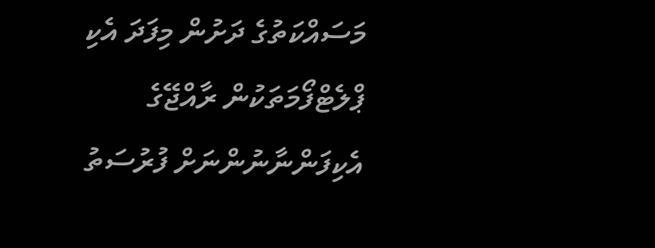މަސައްކަތުގެ ދަށުން މިފަދަ އެކި ޕްލެޓްފޯމަތަކުން ރާއްޖޭގެ އެކިފަންނާނުންނަށް ފުރުސަތު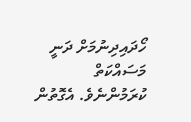ހޯދައިދިނުމަށް ދަނީ މަސައްކަތް ކުރަމުންނެވެ. އެގޮތުން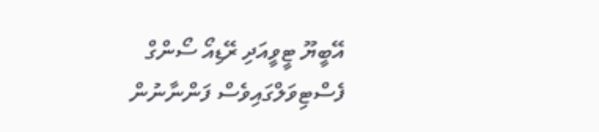އޭބީޔޫ ޓީވީއަދި ރޭޑިއޯ ސޯންގް ފެސްޓިވަލްގައިވެސް ފަންނާނުން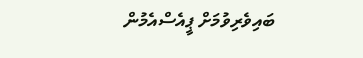ބައިވެރިވުމަށް ޕީއެސްއެމުން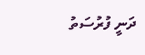ދަނީ ފުރުސަތު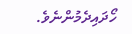ހޯދައިދެމުންނެވެ.